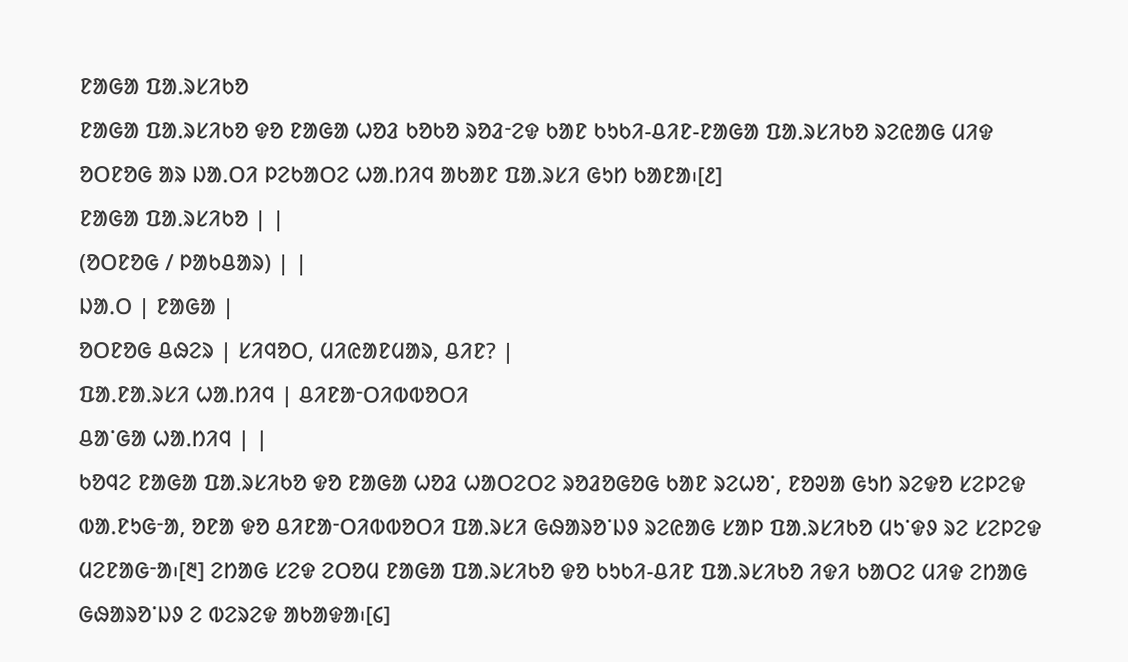ᱱᱟᱜᱟ ᱯᱟᱹᱨᱥᱤᱠᱚ
ᱱᱟᱜᱟ ᱯᱟᱹᱨᱥᱤᱠᱚ ᱫᱚ ᱱᱟᱜᱟ ᱦᱚᱲ ᱠᱚᱠᱚ ᱨᱚᱲᱼᱮᱫ ᱠᱟᱱ ᱠᱩᱠᱤ-ᱪᱤᱱ-ᱱᱟᱜᱟ ᱯᱟᱹᱨᱥᱤᱠᱚ ᱨᱮᱭᱟᱜ ᱢᱤᱫ ᱚᱛᱱᱚᱜ ᱟᱨ ᱡᱟᱹᱛᱤ ᱞᱮᱠᱟᱛᱮ ᱦᱟᱹᱴᱤᱧ ᱟᱠᱟᱱ ᱯᱟᱹᱨᱥᱤ ᱜᱩᱴ ᱠᱟᱱᱟ᱾[᱒]
ᱱᱟᱜᱟ ᱯᱟᱹᱨᱥᱤᱠᱚ | |
(ᱚᱛᱱᱚᱜ / ᱞᱟᱠᱪᱟᱨ) | |
ᱡᱟᱹᱛ | ᱱᱟᱜᱟ |
ᱚᱛᱱᱚᱜ ᱪᱷᱮᱨ | ᱥᱤᱧᱚᱛ, ᱢᱤᱭᱟᱱᱢᱟᱨ, ᱪᱤᱱ? |
ᱯᱟᱹᱱᱟᱹᱨᱥᱤ ᱦᱟᱹᱴᱤᱧ | ᱪᱤᱱᱟᱼᱛᱤᱵᱵᱚᱛᱤ
ᱪᱟᱸᱜᱟ ᱦᱟᱹᱴᱤᱧ | |
ᱠᱚᱧᱮ ᱱᱟᱜᱟ ᱯᱟᱹᱨᱥᱤᱠᱚ ᱫᱚ ᱱᱟᱜᱟ ᱦᱚᱲ ᱦᱟᱛᱮᱛᱮ ᱨᱚᱲᱚᱜᱚᱜ ᱠᱟᱱ ᱨᱮᱦᱚᱸ, ᱱᱚᱣᱟ ᱜᱩᱴ ᱨᱮᱫᱚ ᱥᱮᱞᱮᱫ ᱵᱟᱹᱱᱩᱜᱼᱟ, ᱚᱱᱟ ᱫᱚ ᱪᱤᱱᱟᱼᱛᱤᱵᱵᱚᱛᱤ ᱯᱟᱹᱨᱥᱤ ᱜᱷᱟᱨᱚᱸᱡᱽ ᱨᱮᱭᱟᱜ ᱥᱟᱞ ᱯᱟᱹᱨᱥᱤᱠᱚ ᱢᱩᱸᱫᱽ ᱨᱮ ᱥᱮᱞᱮᱫ ᱢᱮᱱᱟᱜᱼᱟ᱾[᱓] ᱮᱴᱟᱜ ᱥᱮᱫ ᱮᱛᱚᱢ ᱱᱟᱜᱟ ᱯᱟᱹᱨᱥᱤᱠᱚ ᱫᱚ ᱠᱩᱠᱤ-ᱪᱤᱱ ᱯᱟᱹᱨᱥᱤᱠᱚ ᱤᱫᱤ ᱠᱟᱛᱮ ᱢᱤᱫ ᱮᱴᱟᱜ ᱜᱷᱟᱨᱚᱸᱡᱽ ᱮ ᱵᱮᱨᱮᱫ ᱟᱠᱟᱫᱟ᱾[᱔]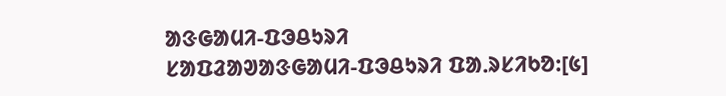ᱟᱝᱜᱟᱢᱤ-ᱯᱳᱪᱩᱨᱤ
ᱥᱟᱯᱲᱟᱣᱟᱝᱜᱟᱢᱤ-ᱯᱳᱪᱩᱨᱤ ᱯᱟᱹᱨᱥᱤᱠᱚ:[᱕]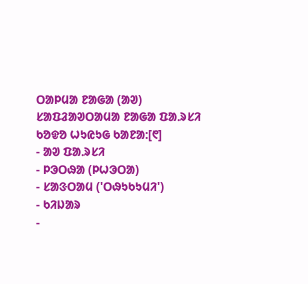ᱛᱟᱞᱢᱟ ᱱᱟᱜᱟ (ᱟᱣ)
ᱥᱟᱯᱲᱟᱣᱛᱟᱢᱟ ᱱᱟᱜᱟ ᱯᱟᱹᱨᱥᱤ ᱠᱚᱫᱚ ᱦᱩᱭᱩᱜ ᱠᱟᱱᱟ:[᱖]
- ᱟᱣ ᱯᱟᱹᱨᱥᱤ
- ᱞᱳᱛᱷᱟ (ᱞᱦᱳᱛᱟ)
- ᱥᱟᱝᱛᱟᱢ ('ᱛᱷᱩᱠᱩᱢᱤ')
- ᱠᱤᱡᱟᱨ
-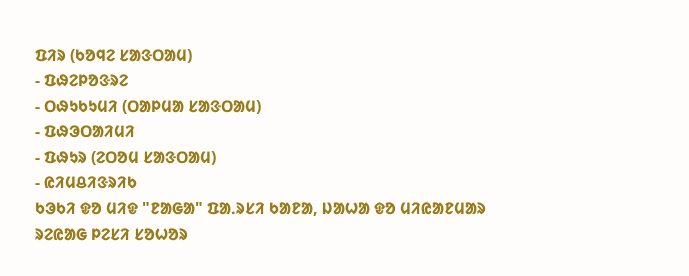ᱯᱤᱨ (ᱠᱚᱧᱮ ᱥᱟᱝᱛᱟᱢ)
- ᱯᱷᱮᱞᱚᱝᱨᱮ
- ᱛᱷᱩᱠᱩᱢᱤ (ᱛᱟᱞᱢᱟ ᱥᱟᱝᱛᱟᱢ)
- ᱯᱷᱳᱛᱟᱤᱢᱤ
- ᱯᱷᱩᱨ (ᱮᱛᱚᱢ ᱥᱟᱝᱛᱟᱢ)
- ᱭᱤᱢᱪᱤᱝᱨᱤᱠ
ᱠᱳᱠᱤ ᱫᱚ ᱢᱤᱫ "ᱱᱟᱜᱟ" ᱯᱟᱹᱨᱥᱤ ᱠᱟᱱᱟ, ᱡᱟᱦᱟ ᱫᱚ ᱢᱤᱭᱟᱱᱢᱟᱨ ᱨᱮᱭᱟᱜ ᱞᱮᱥᱤ ᱥᱚᱦᱚᱨ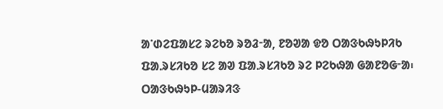ᱟᱸᱰᱮᱯᱟᱥᱮ ᱨᱮᱠᱚ ᱨᱚᱲᱼᱟ, ᱱᱚᱣᱟ ᱫᱚ ᱛᱟᱝᱠᱷᱩᱞᱤᱠ ᱯᱟᱹᱨᱥᱤᱠᱚ ᱥᱮ ᱟᱣ ᱯᱟᱹᱨᱥᱤᱠᱚ ᱨᱮ ᱞᱮᱠᱷᱟ ᱜᱟᱱᱚᱜᱼᱟ᱾
ᱛᱟᱝᱠᱷᱩᱞ-ᱢᱟᱨᱤᱝ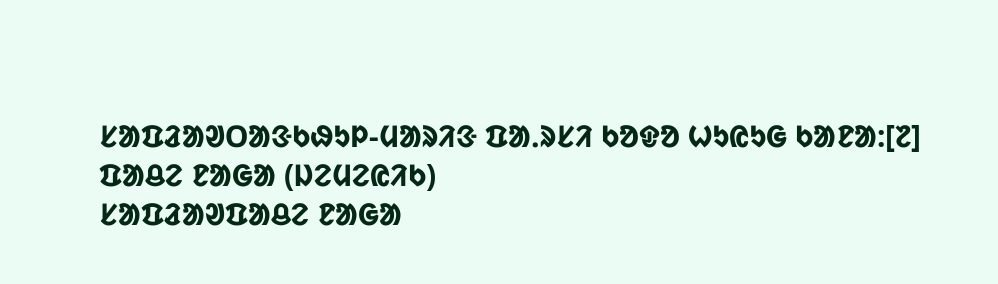ᱥᱟᱯᱲᱟᱣᱛᱟᱝᱠᱷᱩᱞ-ᱢᱟᱨᱤᱝ ᱯᱟᱹᱨᱥᱤ ᱠᱚᱫᱚ ᱦᱩᱭᱩᱜ ᱠᱟᱱᱟ:[᱗]
ᱯᱟᱪᱮ ᱱᱟᱜᱟ (ᱡᱮᱢᱮᱭᱤᱠ)
ᱥᱟᱯᱲᱟᱣᱯᱟᱪᱮ ᱱᱟᱜᱟ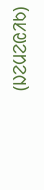(ᱡᱮᱢᱮᱭᱤᱠ)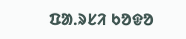ᱯᱟᱹᱨᱥᱤ ᱠᱚᱫᱚ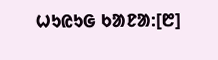ᱦᱩᱭᱩᱜ ᱠᱟᱱᱟ:[᱘]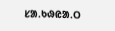ᱥᱟᱹᱠᱷᱭᱟᱹᱛ